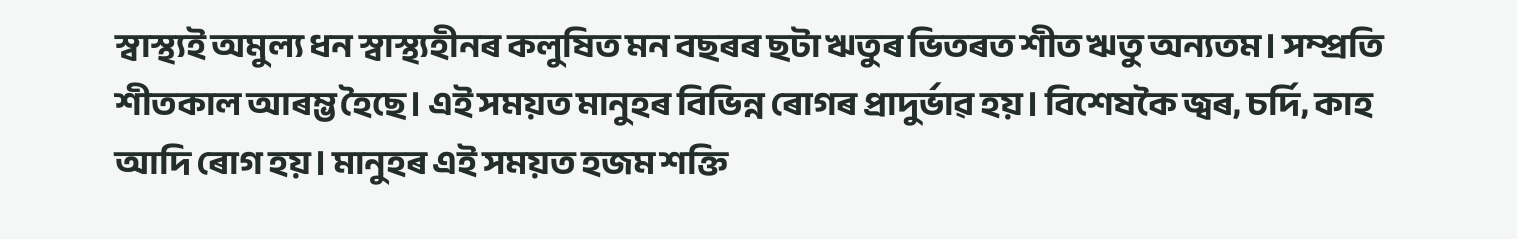স্বাস্থ্যই অমুল্য ধন স্বাস্থ্যহীনৰ কলুষিত মন বছৰৰ ছটা ঋতুৰ ভিতৰত শীত ঋতু অন্যতম। সম্প্ৰতি শীতকাল আৰম্ভ হৈছে। এই সময়ত মানুহৰ বিভিন্ন ৰোগৰ প্ৰাদুৰ্ভাৱ হয়। বিশেষকৈ জ্বৰ, চৰ্দি, কাহ আদি ৰোগ হয়। মানুহৰ এই সময়ত হজম শক্তি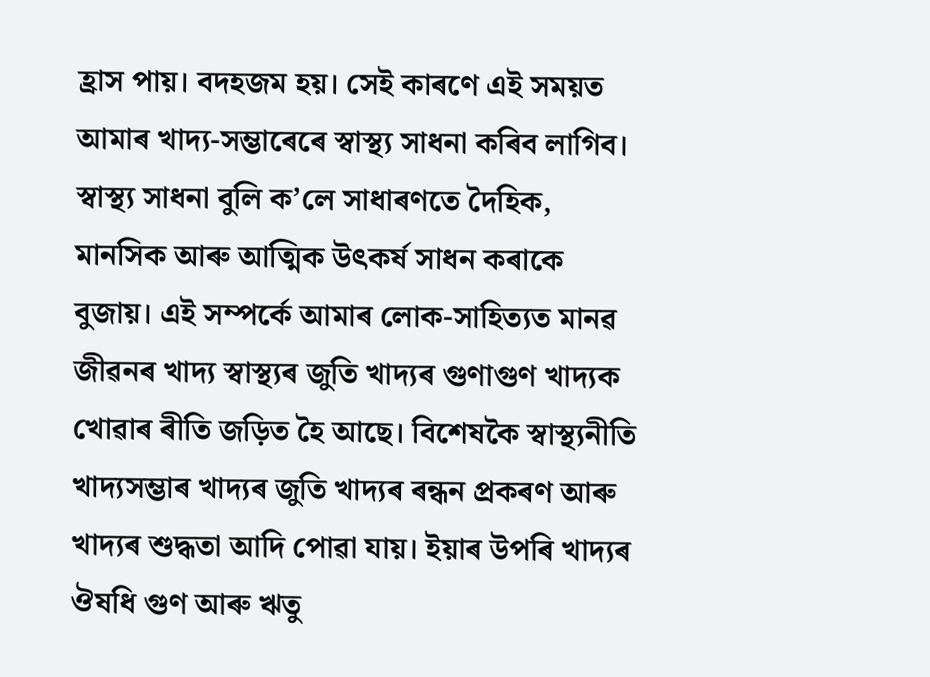হ্ৰাস পায়। বদহজম হয়। সেই কাৰণে এই সময়ত আমাৰ খাদ্য-সম্ভাৰেৰে স্বাস্থ্য সাধনা কৰিব লাগিব। স্বাস্থ্য সাধনা বুলি ক’লে সাধাৰণতে দৈহিক, মানসিক আৰু আত্মিক উৎকৰ্ষ সাধন কৰাকে বুজায়। এই সম্পৰ্কে আমাৰ লোক-সাহিত্যত মানৱ জীৱনৰ খাদ্য স্বাস্থ্যৰ জুতি খাদ্যৰ গুণাগুণ খাদ্যক খোৱাৰ ৰীতি জড়িত হৈ আছে। বিশেষকৈ স্বাস্থ্যনীতি খাদ্যসম্ভাৰ খাদ্যৰ জুতি খাদ্যৰ ৰন্ধন প্ৰকৰণ আৰু খাদ্যৰ শুদ্ধতা আদি পোৱা যায়। ইয়াৰ উপৰি খাদ্যৰ ঔষধি গুণ আৰু ঋতু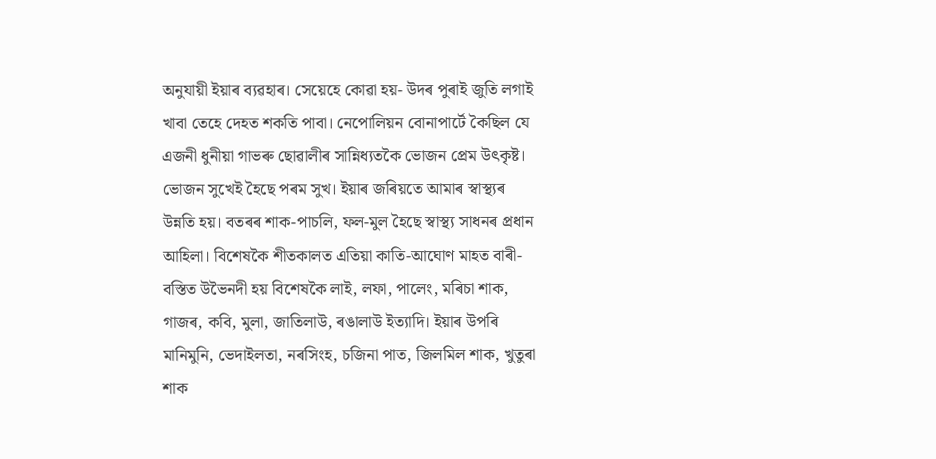অনুযায়ী ইয়াৰ ব্যৱহাৰ। সেয়েহে কোৱা হয়- উদৰ পুৰাই জুতি লগাই খাবা তেহে দেহত শকতি পাবা। নেপোলিয়ন বোনাপাৰ্টে কৈছিল যে এজনী ধুনীয়া গাভৰু ছোৱালীৰ সান্নিধ্যতকৈ ভোজন প্ৰেম উৎকৃষ্ট। ভোজন সুখেই হৈছে পৰম সুখ। ইয়াৰ জৰিয়তে আমাৰ স্বাস্থ্যৰ উন্নতি হয়। বতৰৰ শাক-পাচলি, ফল-মুল হৈছে স্বাস্থ্য সাধনৰ প্ৰধান আহিলা। বিশেষকৈ শীতকালত এতিয়া কাতি-আঘোণ মাহত বাৰী-বস্তিত উভৈনদী হয় বিশেষকৈ লাই, লফা, পালেং, মৰিচা শাক, গাজৰ, কবি, মুলা, জাতিলাউ, ৰঙালাউ ইত্যাদি। ইয়াৰ উপৰি মানিমুনি, ভেদাইলতা, নৰসিংহ, চজিনা পাত, জিলমিল শাক, খুতুৰা শাক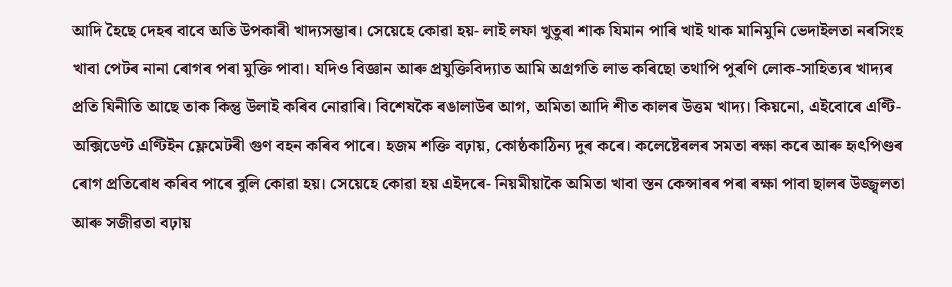আদি হৈছে দেহৰ বাবে অতি উপকাৰী খাদ্যসম্ভাৰ। সেয়েহে কোৱা হয়- লাই লফা খুতুৰা শাক যিমান পাৰি খাই থাক মানিমুনি ভেদাইলতা নৰসিংহ খাবা পেটৰ নানা ৰোগৰ পৰা মুক্তি পাবা। যদিও বিজ্ঞান আৰু প্ৰযুক্তিবিদ্যাত আমি অগ্ৰগতি লাভ কৰিছো তথাপি পুৰণি লোক-সাহিত্যৰ খাদ্যৰ প্ৰতি যিনীতি আছে তাক কিন্তু উলাই কৰিব নোৱাৰি। বিশেষকৈ ৰঙালাউৰ আগ, অমিতা আদি শীত কালৰ উত্তম খাদ্য। কিয়নো, এইবোৰে এণ্টি-অক্সিডেণ্ট এণ্টিইন ফ্লেমেটৰী গুণ বহন কৰিব পাৰে। হজম শক্তি বঢ়ায়, কোষ্ঠকাঠিন্য দুৰ কৰে। কলেষ্টেৰলৰ সমতা ৰক্ষা কৰে আৰু হৃৎপিণ্ডৰ ৰোগ প্ৰতিৰোধ কৰিব পাৰে বুলি কোৱা হয়। সেয়েহে কোৱা হয় এইদৰে- নিয়মীয়াকৈ অমিতা খাবা স্তন কেন্সাৰৰ পৰা ৰক্ষা পাবা ছালৰ উজ্জ্বলতা আৰু সজীৱতা বঢ়ায়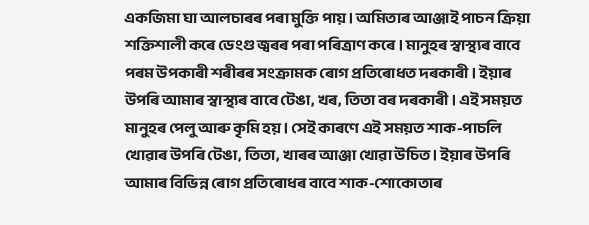একজিমা ঘা আলচাৰৰ পৰা মুক্তি পায়। অমিতাৰ আঞ্জাই পাচন ক্ৰিয়া শক্তিশালী কৰে ডেংগু জ্বৰৰ পৰা পৰিত্ৰাণ কৰে। মানুহৰ স্বাস্থ্যৰ বাবে পৰম উপকাৰী শৰীৰৰ সংক্ৰামক ৰোগ প্ৰতিৰোধত দৰকাৰী। ইয়াৰ উপৰি আমাৰ স্বাস্থ্যৰ বাবে টেঙা, খৰ, তিতা বৰ দৰকাৰী। এই সময়ত মানুহৰ পেলু আৰু কৃমি হয়। সেই কাৰণে এই সময়ত শাক-পাচলি খোৱাৰ উপৰি টেঙা, তিতা, খাৰৰ আঞ্জা খোৱা উচিত। ইয়াৰ উপৰি আমাৰ বিভিন্ন ৰোগ প্ৰতিৰোধৰ বাবে শাক-শোকোতাৰ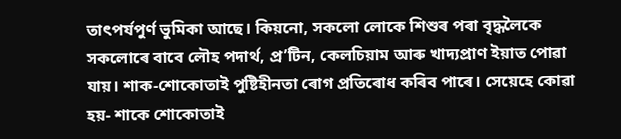তাৎপৰ্যপুৰ্ণ ভুমিকা আছে। কিয়নো, সকলো লোকে শিশুৰ পৰা বৃদ্ধলৈকে সকলোৰে বাবে লৌহ পদাৰ্থ, প্ৰ’টিন, কেলচিয়াম আৰু খাদ্যপ্ৰাণ ইয়াত পোৱা যায়। শাক-শোকোতাই পুষ্টিহীনতা ৰোগ প্ৰতিৰোধ কৰিব পাৰে। সেয়েহে কোৱা হয়- শাকে শোকোতাই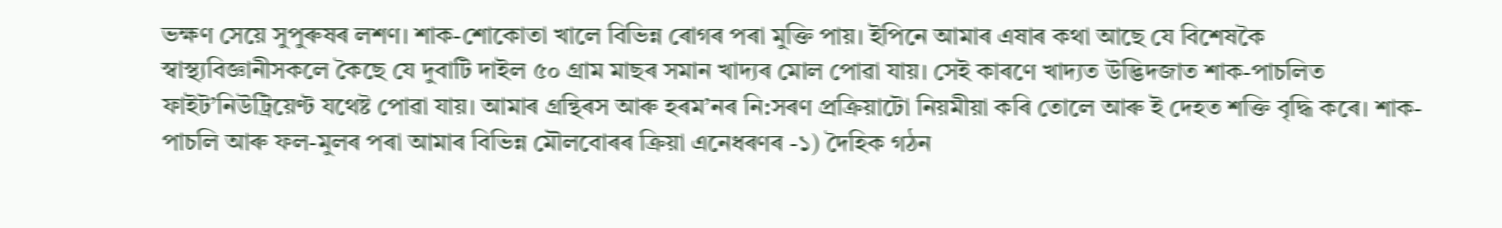ভক্ষণ সেয়ে সুপুৰুষৰ লশণ। শাক-শোকোতা খালে বিভিন্ন ৰোগৰ পৰা মুক্তি পায়। ইপিনে আমাৰ এষাৰ কথা আছে যে বিশেষকৈ স্বাস্থ্যবিজ্ঞানীসকলে কৈছে যে দুবাটি দাইল ৫০ গ্ৰাম মাছৰ সমান খাদ্যৰ মোল পোৱা যায়। সেই কাৰণে খাদ্যত উদ্ভিদজাত শাক-পাচলিত ফাইট’নিউট্ৰিয়েণ্ট যথেষ্ট পোৱা যায়। আমাৰ গ্ৰন্থিৰস আৰু হৰম’নৰ নি:সৰণ প্ৰক্ৰিয়াটো নিয়মীয়া কৰি তোলে আৰু ই দেহত শক্তি বৃদ্ধি কৰে। শাক-পাচলি আৰু ফল-মুলৰ পৰা আমাৰ বিভিন্ন মৌলবোৰৰ ক্ৰিয়া এনেধৰণৰ -১) দৈহিক গঠন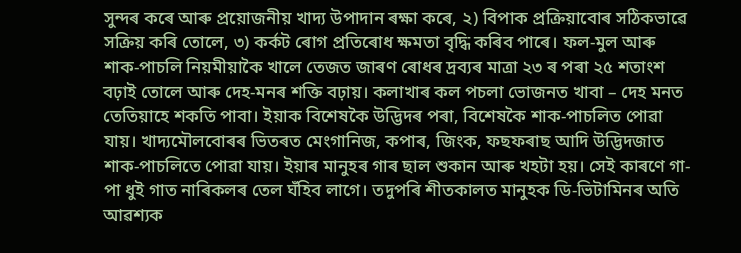সুন্দৰ কৰে আৰু প্ৰয়োজনীয় খাদ্য উপাদান ৰক্ষা কৰে, ২) বিপাক প্ৰক্ৰিয়াবোৰ সঠিকভাৱে সক্ৰিয় কৰি তোলে, ৩) কৰ্কট ৰোগ প্ৰতিৰোধ ক্ষমতা বৃদ্ধি কৰিব পাৰে। ফল-মুল আৰু শাক-পাচলি নিয়মীয়াকৈ খালে তেজত জাৰণ ৰোধৰ দ্ৰব্যৰ মাত্ৰা ২৩ ৰ পৰা ২৫ শতাংশ বঢ়াই তোলে আৰু দেহ-মনৰ শক্তি বঢ়ায়। কলাখাৰ কল পচলা ভোজনত খাবা – দেহ মনত তেতিয়াহে শকতি পাবা। ইয়াক বিশেষকৈ উদ্ভিদৰ পৰা, বিশেষকৈ শাক-পাচলিত পোৱা যায়। খাদ্যমৌলবোৰৰ ভিতৰত মেংগানিজ, কপাৰ, জিংক, ফছফৰাছ আদি উদ্ভিদজাত শাক-পাচলিতে পোৱা যায়। ইয়াৰ মানুহৰ গাৰ ছাল শুকান আৰু খহটা হয়। সেই কাৰণে গা-পা ধুই গাত নাৰিকলৰ তেল ঘঁহিব লাগে। তদুপৰি শীতকালত মানুহক ডি-ভিটামিনৰ অতি আৱশ্যক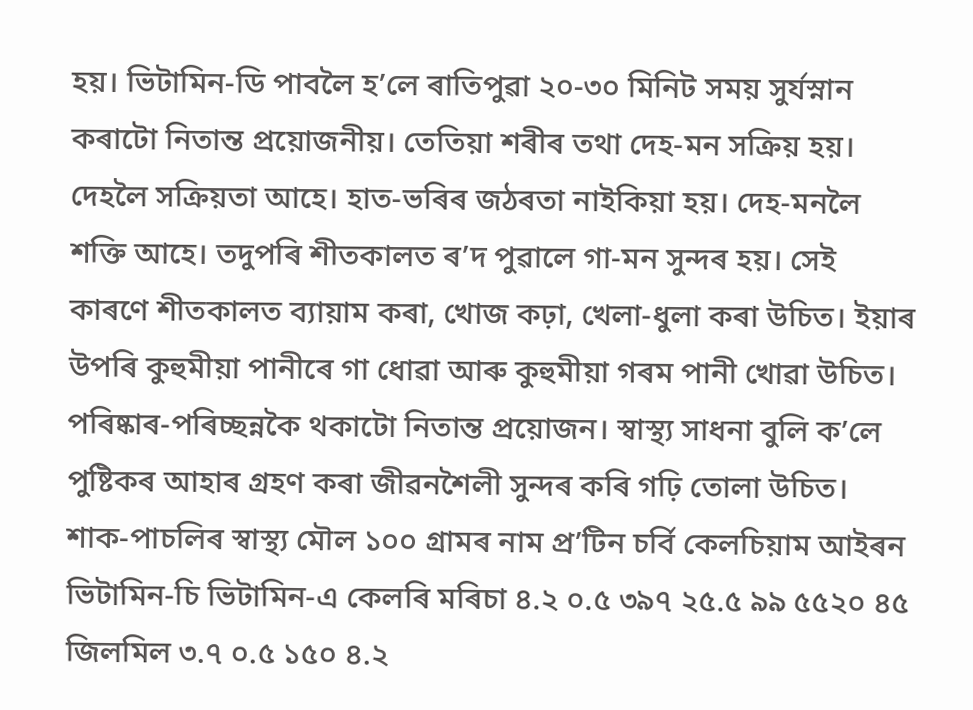হয়। ভিটামিন-ডি পাবলৈ হ’লে ৰাতিপুৱা ২০-৩০ মিনিট সময় সুৰ্যস্নান কৰাটো নিতান্ত প্ৰয়োজনীয়। তেতিয়া শৰীৰ তথা দেহ-মন সক্ৰিয় হয়। দেহলৈ সক্ৰিয়তা আহে। হাত-ভৰিৰ জঠৰতা নাইকিয়া হয়। দেহ-মনলৈ শক্তি আহে। তদুপৰি শীতকালত ৰ’দ পুৱালে গা-মন সুন্দৰ হয়। সেই কাৰণে শীতকালত ব্যায়াম কৰা, খোজ কঢ়া, খেলা-ধুলা কৰা উচিত। ইয়াৰ উপৰি কুহুমীয়া পানীৰে গা ধোৱা আৰু কুহুমীয়া গৰম পানী খোৱা উচিত। পৰিষ্কাৰ-পৰিচ্ছন্নকৈ থকাটো নিতান্ত প্ৰয়োজন। স্বাস্থ্য সাধনা বুলি ক’লে পুষ্টিকৰ আহাৰ গ্ৰহণ কৰা জীৱনশৈলী সুন্দৰ কৰি গঢ়ি তোলা উচিত। শাক-পাচলিৰ স্বাস্থ্য মৌল ১০০ গ্ৰামৰ নাম প্ৰ’টিন চৰ্বি কেলচিয়াম আইৰন ভিটামিন-চি ভিটামিন-এ কেলৰি মৰিচা ৪.২ ০.৫ ৩৯৭ ২৫.৫ ৯৯ ৫৫২০ ৪৫ জিলমিল ৩.৭ ০.৫ ১৫০ ৪.২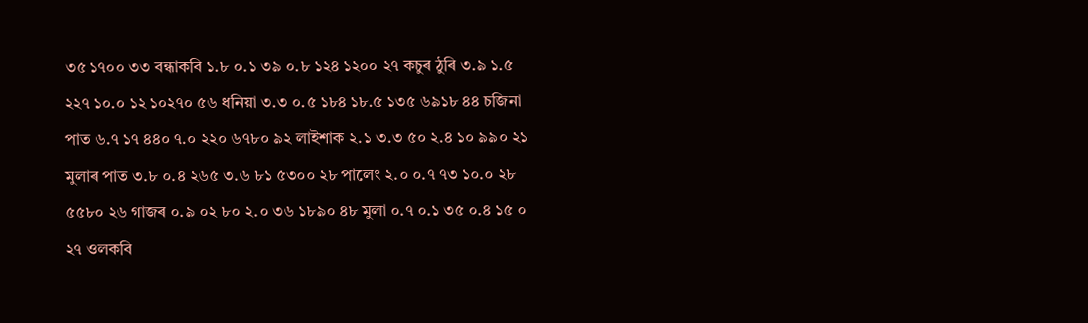৩৫ ১৭০০ ৩৩ বন্ধাকবি ১.৮ ০.১ ৩৯ ০.৮ ১২৪ ১২০০ ২৭ কচুৰ ঠুৰি ৩.৯ ১.৫ ২২৭ ১০.০ ১২ ১০২৭০ ৫৬ ধনিয়া ৩.৩ ০.৫ ১৮৪ ১৮.৫ ১৩৫ ৬৯১৮ ৪৪ চজিনা পাত ৬.৭ ১৭ ৪৪০ ৭.০ ২২০ ৬৭৮০ ৯২ লাইশাক ২.১ ৩.৩ ৫০ ২.৪ ১০ ৯৯০ ২১ মুলাৰ পাত ৩.৮ ০.৪ ২৬৫ ৩.৬ ৮১ ৫৩০০ ২৮ পালেং ২.০ ০.৭ ৭৩ ১০.০ ২৮ ৫৫৮০ ২৬ গাজৰ ০.৯ ০২ ৮০ ২.০ ৩৬ ১৮৯০ ৪৮ মুলা ০.৭ ০.১ ৩৫ ০.৪ ১৫ ০ ২৭ ওলকবি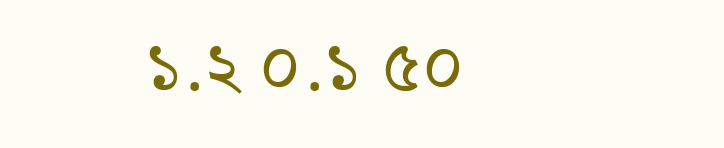১.২ ০.১ ৫০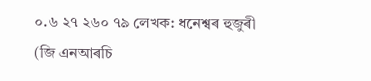০.৬ ২৭ ২৬০ ৭৯ লেখক: ধনেশ্বৰ হুজুৰী (জি এনআৰচি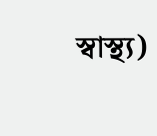স্বাস্থ্য)